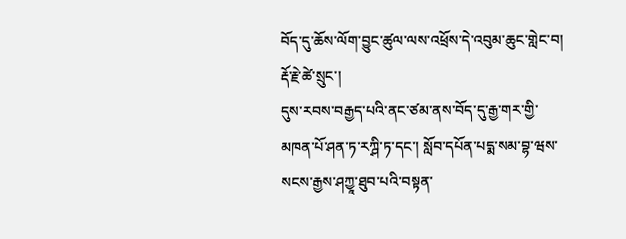བོད་དུ་ཆོས་ལོག་བྱུང་ཚུལ་ལས་འཕྲོས་དེ་འབུམ་ཆུང་གླེང་བ།
རྡོ་རྗེ་ཚེ་སྲུང་།
དུས་རབས་བརྒྱད་པའི་ནང་ཙམ་ནས་བོད་དུ་རྒྱ་གར་གྱི་མཁན་པོ་ཤན་ཏ་རཀྴི་ཏ་དང་། སློབ་དཔོན་པདྨ་སམ་བྷ་ཝས་སངས་རྒྱས་ཤཀྱཱ་ཐུབ་པའི་བསྟན་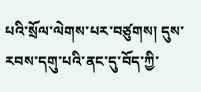པའི་སྲོལ་ལེགས་པར་བཙུགས། དུས་རབས་དགུ་པའི་ནང་དུ་བོད་ཀྱི་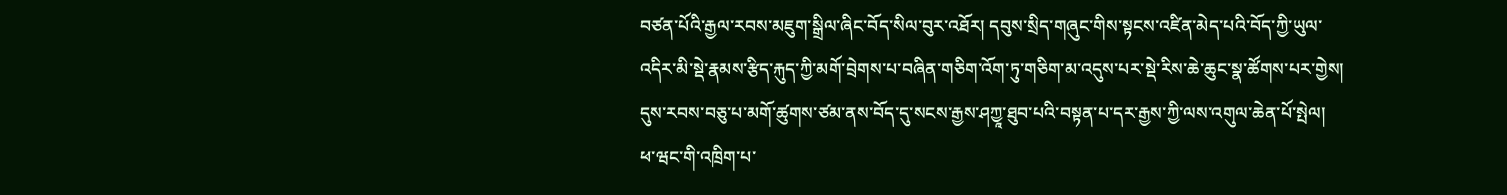བཙན་པོའི་རྒྱལ་རབས་མཇུག་སྒྲིལ་ཞིང་བོད་སིལ་བུར་འཐོར། དབུས་སྲིད་གཞུང་གིས་སྟངས་འཛིན་མེད་པའི་བོད་ཀྱི་ཡུལ་འདིར་མི་སྡེ་རྣམས་རྩིད་རྐུད་ཀྱི་མགོ་བྲེགས་པ་བཞིན་གཅིག་འོག་ཏུ་གཅིག་མ་འདུས་པར་སྡེ་རིས་ཆེ་ཆུང་སྣ་ཚོགས་པར་གྱེས། དུས་རབས་བཅུ་པ་མགོ་ཚུགས་ཙམ་ནས་བོད་དུ་སངས་རྒྱས་ཤཀྱཱ་ཐུབ་པའི་བསྟན་པ་དར་རྒྱས་ཀྱི་ལས་འགུལ་ཆེན་པོ་སྤེལ།
ཕ་ཝང་གི་འཁྲིག་པ་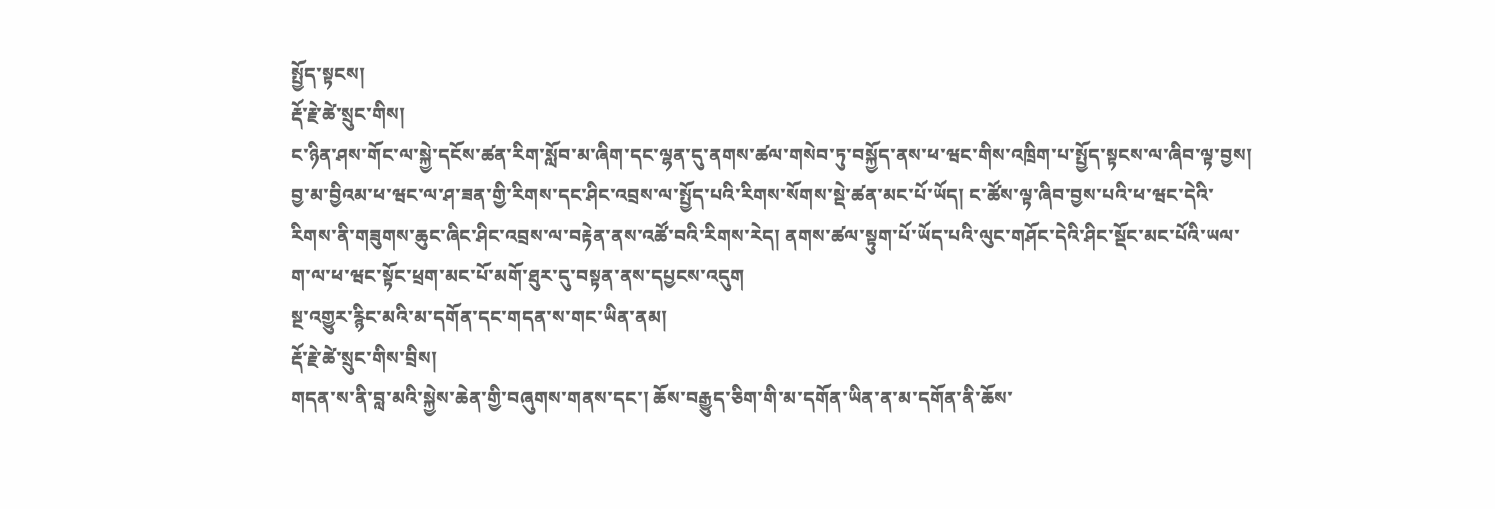སྤྱོད་སྟངས།
རྡོ་རྗེ་ཚེ་སྲུང་གིས།
ང་ཉིན་ཤས་གོང་ལ་སྐྱེ་དངོས་ཚན་རིག་སློབ་མ་ཞིག་དང་ལྷན་དུ་ནགས་ཚལ་གསེབ་ཏུ་བསྐྱོད་ནས་ཕ་ཝང་གིས་འཁྲིག་པ་སྤྱོད་སྟངས་ལ་ཞིབ་ལྟ་བྱས། བྱ་མ་བྱིའམ་ཕ་ཝང་ལ་ཤ་ཟན་གྱི་རིགས་དང་ཤིང་འབྲས་ལ་སྤྱོད་པའི་རིགས་སོགས་སྡེ་ཚན་མང་པོ་ཡོད། ང་ཚོས་ལྟ་ཞིབ་བྱས་པའི་ཕ་ཝང་དེའི་རིགས་ནི་གཟུགས་ཆུང་ཞིང་ཤིང་འབྲས་ལ་བརྟེན་ནས་འཚོ་བའི་རིགས་རེད། ནགས་ཚལ་སྟུག་པོ་ཡོད་པའི་ལུང་གཤོང་དེའི་ཤིང་སྡོང་མང་པོའི་ཡལ་ག་ལ་ཕ་ཝང་སྟོང་ཕྲག་མང་པོ་མགོ་ཐུར་དུ་བསྟན་ནས་དཔྱངས་འདུག
སྔ་འགྱུར་རྙིང་མའི་མ་དགོན་དང་གདན་ས་གང་ཡིན་ནམ།
རྡོ་རྗེ་ཚེ་སྲུང་གིས་བྲིས།
གདན་ས་ནི་བླ་མའི་སྐྱེས་ཆེན་གྱི་བཞུགས་གནས་དང་། ཆོས་བརྒྱུད་ཅིག་གི་མ་དགོན་ཡིན་ན་མ་དགོན་ནི་ཆོས་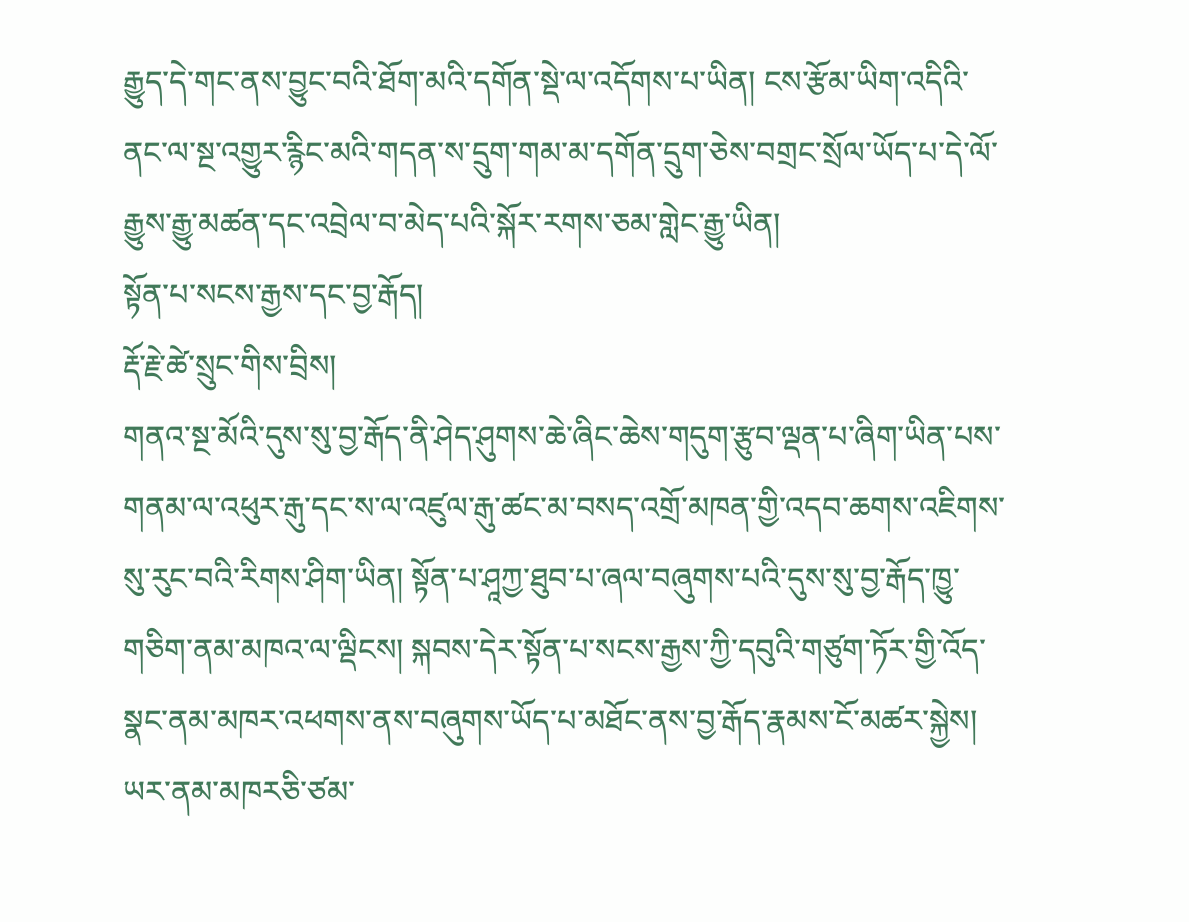རྒྱུད་དེ་གང་ནས་བྱུང་བའི་ཐོག་མའི་དགོན་སྡེ་ལ་འདོགས་པ་ཡིན། ངས་རྩོམ་ཡིག་འདིའི་ནང་ལ་སྔ་འགྱུར་རྙིང་མའི་གདན་ས་དྲུག་གམ་མ་དགོན་དྲུག་ཅེས་བགྲང་སྲོལ་ཡོད་པ་དེ་ལོ་རྒྱུས་རྒྱུ་མཚན་དང་འབྲེལ་བ་མེད་པའི་སྐོར་རགས་ཅམ་གླེང་རྒྱུ་ཡིན།
སྟོན་པ་སངས་རྒྱས་དང་བྱ་རྒོད།
རྡོ་རྗེ་ཚེ་སྲུང་གིས་བྲིས།
གནའ་སྔ་མོའི་དུས་སུ་བྱ་རྒོད་ནི་ཤེད་ཤུགས་ཆེ་ཞིང་ཆེས་གདུག་རྩུབ་ལྡན་པ་ཞིག་ཡིན་པས་གནམ་ལ་འཕུར་རྒུ་དང་ས་ལ་འཛུལ་རྒུ་ཚང་མ་བསད་འགྲོ་མཁན་གྱི་འདབ་ཆགས་འཇིགས་སུ་རུང་བའི་རིགས་ཤིག་ཡིན། སྟོན་པ་ཤཱཀྱ་ཐུབ་པ་ཞལ་བཞུགས་པའི་དུས་སུ་བྱ་རྒོད་ཁྱུ་གཅིག་ནམ་མཁའ་ལ་ལྡིངས། སྐབས་དེར་སྟོན་པ་སངས་རྒྱས་ཀྱི་དབུའི་གཙུག་ཏོར་གྱི་འོད་སྣང་ནམ་མཁར་འཕགས་ནས་བཞུགས་ཡོད་པ་མཐོང་ནས་བྱ་རྒོད་རྣམས་ངོ་མཚར་སྐྱེས། ཡར་ནམ་མཁརཅི་ཙམ་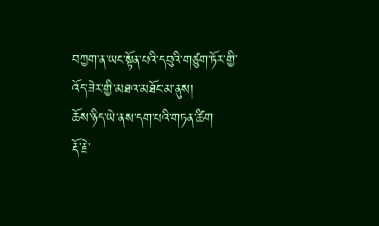བཀྱག་ན་ཡང་སྟོན་པའི་དབུའི་གཙུག་ཏོར་གྱི་འོད་ཟེར་གྱི་མཐའ་མཐོང་མ་ནུས།
ཆོས་ཉིད་ཡེ་ནས་དག་པའི་གཏན་ཚིག
རྡོ་རྗེ་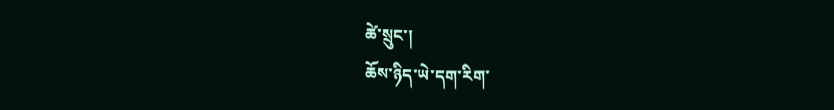ཚེ་སྲུང་།
ཆོས་ཉིད་ཡེ་དག་རིག་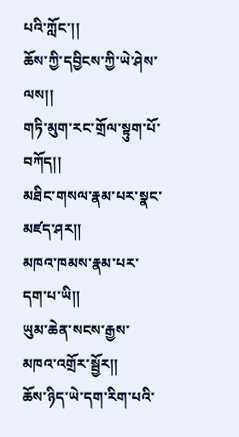པའི་ཀློང་།།
ཆོས་ཀྱི་དབྱིངས་ཀྱི་ཡེ་ཤེས་ལས།།
གཏི་མུག་རང་གྲོལ་སྟུག་པོ་བཀོད།།
མཐིང་གསལ་རྣམ་པར་སྣང་མཛད་ཤར།།
མཁའ་ཁམས་རྣམ་པར་དག་པ་ཡི།།
ཡུམ་ཆེན་སངས་རྒྱས་མཁའ་འགྲོར་སྦྱོར།།
ཆོས་ཉིད་ཡེ་དག་རིག་པའི་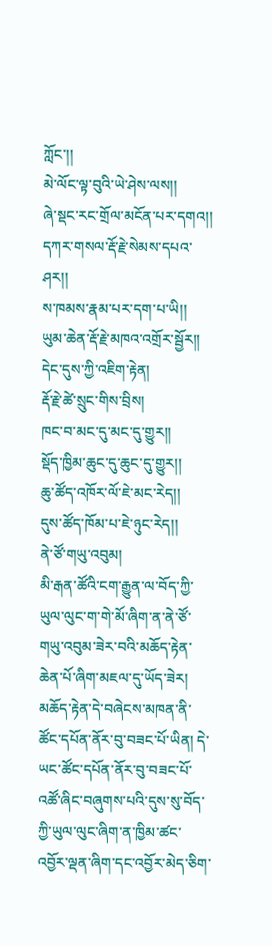ཀློང་།།
མེ་ལོང་ལྟ་བུའི་ཡེ་ཤེས་ལས།།
ཞེ་སྡང་རང་གྲོལ་མངོན་པར་དགའ།།
དཀར་གསལ་རྡོ་རྗེ་སེམས་དཔའ་ཤར།།
ས་ཁམས་རྣམ་པར་དག་པ་ཡི།།
ཡུམ་ཆེན་རྡོ་རྗེ་མཁའ་འགྲོར་སྦྱོར།།
དེང་དུས་ཀྱི་འཇིག་རྟེན།
རྡོ་རྗེ་ཚེ་སྲུང་གིས་བྲིས།
ཁང་བ་མང་དུ་མང་དུ་གྱུར།།
སྡོད་ཁྱིམ་ཆུང་དུ་ཆུང་དུ་གྱུར།།
ཆུ་ཚོད་འཁོར་ལོ་ཇེ་མང་རེད།།
དུས་ཚོད་ཁོམ་པ་ཇེ་ཉུང་རེད།།
ནེ་ཙོ་གཡུ་འབུམ།
མི་རྒན་ཚོའི་ངག་རྒྱུན་ལ་བོད་ཀྱི་ཡུལ་ལུང་ག་གེ་མོ་ཞིག་ན་ནེ་ཙོ་གཡུ་འབུམ་ཟེར་བའི་མཆོད་རྟེན་ཆེན་པོ་ཞིག་མཇལ་དུ་ཡོད་ཟེར། མཆོད་རྟེན་དེ་བཞེངས་མཁན་ནི་ཚོང་དཔོན་ནོར་བུ་བཟང་པོ་ཡིན། དེ་ཡང་ཚོང་དཔོན་ནོར་བུ་བཟང་པོ་འཚོ་ཞིང་བཞུགས་པའི་དུས་སུ་བོད་ཀྱི་ཡུལ་ལུང་ཞིག་ན་ཁྱིམ་ཚང་འབྱོར་ལྡན་ཞིག་དང་འབྱོར་མེད་ཅིག་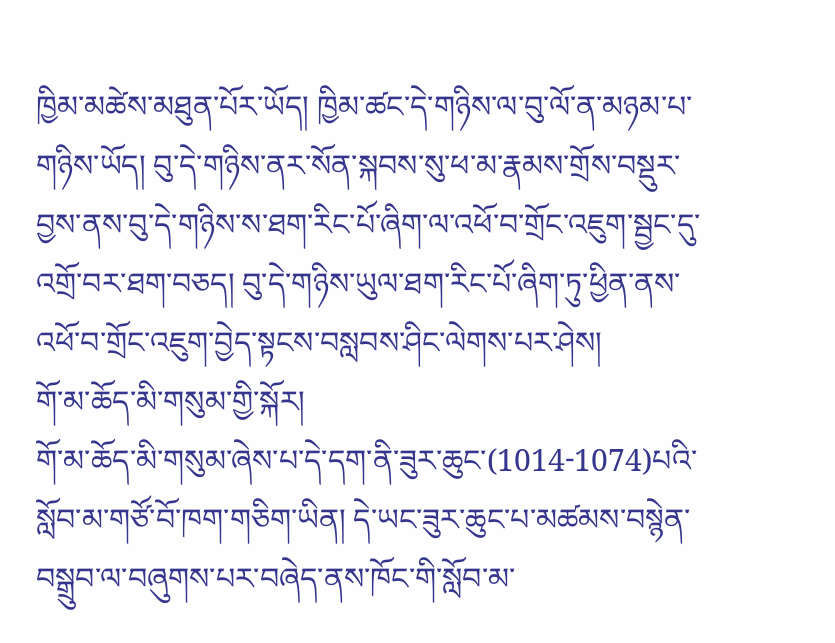ཁྱིམ་མཚེས་མཐུན་པོར་ཡོད། ཁྱིམ་ཚང་དེ་གཉིས་ལ་བུ་ལོ་ན་མཉམ་པ་གཉིས་ཡོད། བུ་དེ་གཉིས་ནར་སོན་སྐབས་སུ་ཕ་མ་རྣམས་གྲོས་བསྡུར་བྱས་ནས་བུ་དེ་གཉིས་ས་ཐག་རིང་པོ་ཞིག་ལ་འཕོ་བ་གྲོང་འཇུག་སྦྱང་དུ་འགྲོ་བར་ཐག་བཅད། བུ་དེ་གཉིས་ཡུལ་ཐག་རིང་པོ་ཞིག་ཏུ་ཕྱིན་ནས་འཕོ་བ་གྲོང་འཇུག་བྱེད་སྟངས་བསླབས་ཤིང་ལེགས་པར་ཤེས།
གོ་མ་ཆོད་མི་གསུམ་གྱི་སྐོར།
གོ་མ་ཆོད་མི་གསུམ་ཞེས་པ་དེ་དག་ནི་ཟུར་ཆུང་(1014-1074)པའི་སློབ་མ་གཙོ་བོ་ཁག་གཅིག་ཡིན། དེ་ཡང་ཟུར་ཆུང་པ་མཚམས་བསྙེན་བསྒྲུབ་ལ་བཞུགས་པར་བཞེད་ནས་ཁོང་གི་སློབ་མ་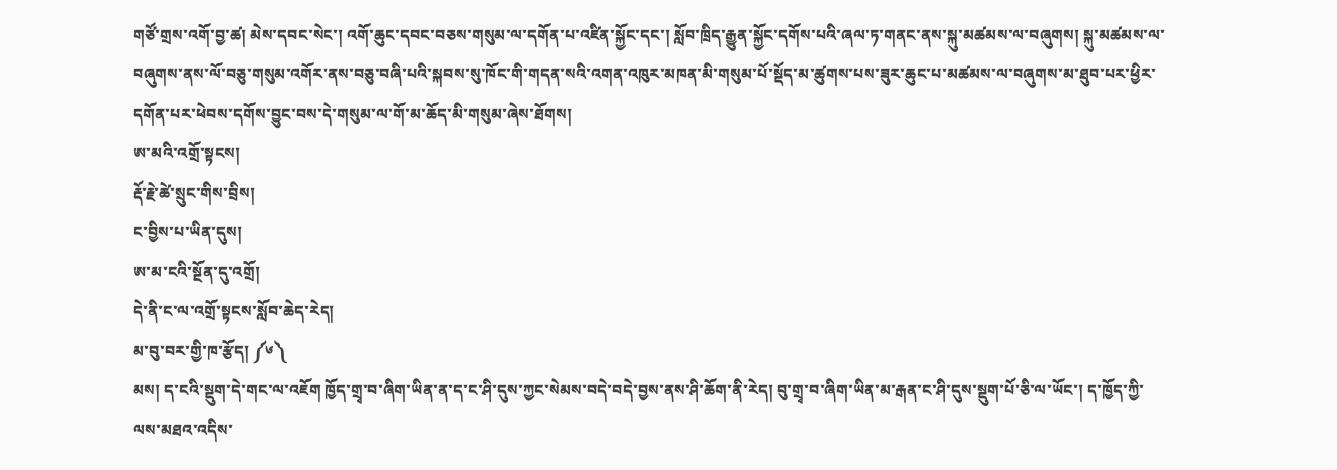གཙོ་གྲས་འགོ་བྱ་ཚ། མེས་དབང་སེང་། འགོ་ཆུང་དབང་བཅས་གསུམ་ལ་དགོན་པ་འཛིན་སྐྱོང་དང་། སློབ་ཁྲིད་རྒྱུན་སྐྱོང་དགོས་པའི་ཞལ་ཏ་གནང་ནས་སྐུ་མཚམས་ལ་བཞུགས། སྐུ་མཚམས་ལ་བཞུགས་ནས་ལོ་བཅུ་གསུམ་འགོར་ནས་བཅུ་བཞི་པའི་སྐབས་སུ་ཁོང་གི་གདན་སའི་འགན་འཁུར་མཁན་མི་གསུམ་པོ་སྡོད་མ་ཚུགས་པས་ཟུར་ཆུང་པ་མཚམས་ལ་བཞུགས་མ་ཐུབ་པར་ཕྱིར་དགོན་པར་ཕེབས་དགོས་བྱུང་བས་དེ་གསུམ་ལ་གོ་མ་ཆོད་མི་གསུམ་ཞེས་ཐོགས།
ཨ་མའི་འགྲོ་སྟངས།
རྡོ་རྗེ་ཚེ་སྲུང་གིས་བྲིས།
ང་བྱིས་པ་ཡིན་དུས།
ཨ་མ་ངའི་སྔོན་དུ་འགྲོ།
དེ་ནི་ང་ལ་འགྲོ་སྟངས་སློབ་ཆེད་རེད།
མ་བུ་བར་གྱི་ཁ་རྩོད། ༼༦༽
མས། ད་ངའི་སྡུག་དེ་གང་ལ་འཇོག ཁྱོད་གྲྭ་བ་ཞིག་ཡིན་ན་ད་ང་ཤི་དུས་ཀྱང་སེམས་བདེ་བདེ་བྱས་ནས་ཤི་ཆོག་ནི་རེད། བུ་གྲྭ་བ་ཞིག་ཡིན་མ་རྒན་ང་ཤི་དུས་སྡུག་པོ་ཅི་ལ་ཡོང་། ད་ཁྱོད་ཀྱི་ལས་མཐའ་འདིས་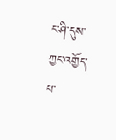ང་ཤི་དུས་ཀྱང་འགྱོད་པ་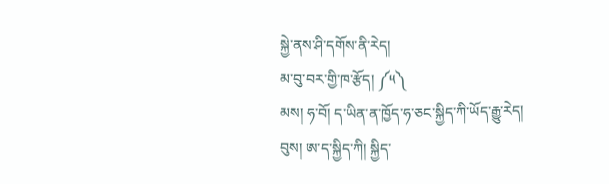སྐྱེ་ནས་ཤི་དགོས་ནི་རེད།
མ་བུ་བར་གྱི་ཁ་རྩོད། ༼༥༽
མས། ཧ་བོ། ད་ཡིན་ན་ཁྱོད་ཧ་ཅང་སྐྱིད་ཀི་ཡོད་རྒྱུ་རེད།
བུས། ཨ་ད་སྐྱིད་ཀི། སྐྱིད་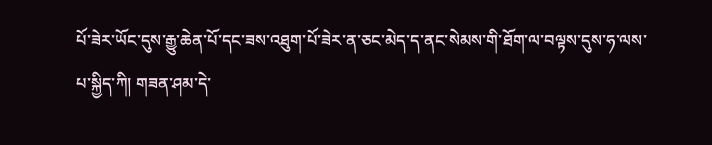པོ་ཟེར་ཡོང་དུས་རྒྱུ་ཆེན་པོ་དང་ཟས་འཐུག་པོ་ཟེར་ན་ཅང་མེད་ད་ནང་སེམས་གི་ཐོག་ལ་བལྟས་དུས་ཧ་ལས་པ་སྐྱིད་ཀི། གཟན་ཤམ་དེ་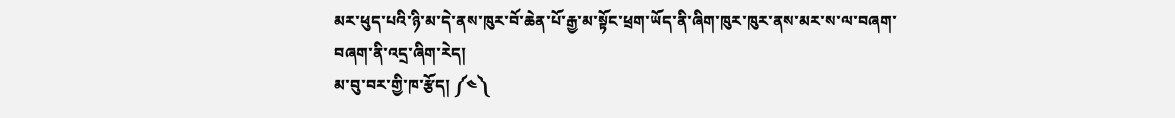མར་ཕུད་པའི་ཉི་མ་དེ་ནས་ཁུར་བོ་ཆེན་པོ་རྒྱ་མ་སྟོང་ཕྲག་ཡོད་ནི་ཞིག་ཁུར་ཁུར་ནས་མར་ས་ལ་བཞག་བཞག་ནི་འདྲ་ཞིག་རེད།
མ་བུ་བར་གྱི་ཁ་རྩོད། ༼༤༽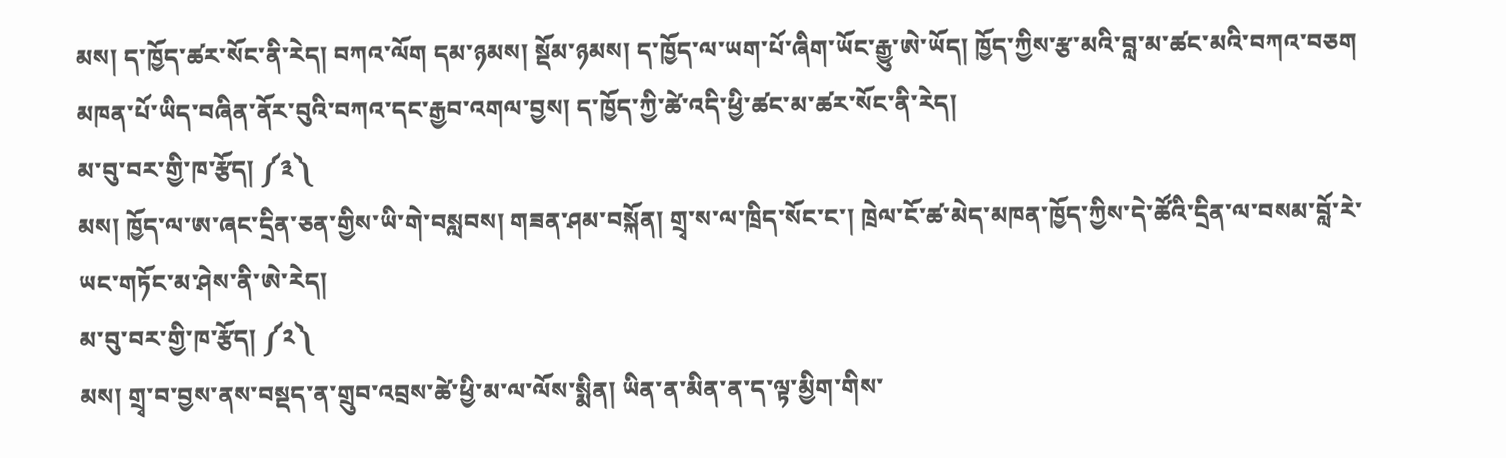མས། ད་ཁྱོད་ཚར་སོང་ནི་རེད། བཀའ་ལོག དམ་ཉམས། སྡོམ་ཉམས། ད་ཁྱོད་ལ་ཡག་པོ་ཞིག་ཡོང་རྒྱུ་ཨེ་ཡོད། ཁྱོད་ཀྱིས་རྩ་མའི་བླ་མ་ཚང་མའི་བཀའ་བཅག མཁན་པོ་ཡིད་བཞིན་ནོར་བུའི་བཀའ་དང་རྒྱབ་འགལ་བྱས། ད་ཁྱོད་ཀྱི་ཚེ་འདི་ཕྱི་ཚང་མ་ཚར་སོང་ནི་རེད།
མ་བུ་བར་གྱི་ཁ་རྩོད། ༼༣༽
མས། ཁྱོད་ལ་ཨ་ཞང་དྲིན་ཅན་གྱིས་ཡི་གེ་བསླབས། གཟན་ཤམ་བསྐོན། གྲྭ་ས་ལ་ཁྲིད་སོང་ང་། ཁྲེལ་ངོ་ཚ་མེད་མཁན་ཁྱོད་ཀྱིས་དེ་ཚོའི་དྲིན་ལ་བསམ་བློ་རེ་ཡང་གཏོང་མ་ཤེས་ནི་ཨེ་རེད།
མ་བུ་བར་གྱི་ཁ་རྩོད། ༼༢༽
མས། གྲྭ་བ་བྱས་ནས་བསྡད་ན་གྲུབ་འབྲས་ཚེ་ཕྱི་མ་ལ་ལོས་སྨིན། ཡིན་ན་མིན་ན་ད་ལྟ་མྱིག་གིས་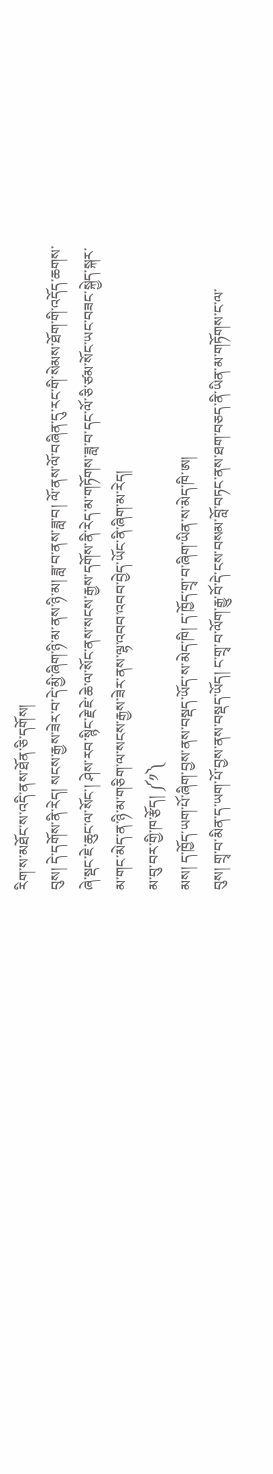རིག་ས་མཐོང་ས་འདི་ནས་ཐོན་ཅི་དགོས།
བུས། དེ་དགོས་ནི་རེད། སངས་རྒྱས་ཟེར་བ་དེ་མྱི་ཞིག་ཉི་མ་ནས་ཉི་མ། ཟླ་བ་ནས་ཟླ་བ། ལོ་ནས་ལོ་བཞིན་དུ་རང་གི་སེམས་ཐོག་གི་འདོད་ཆགས་ཞེ་སྡང་ཇེ་ཆུང་ལ་སོང་། ཤེས་རབ་སྙིང་རྗེ་ཇེ་ཆེ་ལ་སོང་ནས་སངས་རྒྱས་དགོས་ནི་རེད་མ་གཏོགས་ཟླ་བ་དང་ལོ་ཅི་ཙམ་སོང་ཡང་བཟང་སྐྱེད་སྐར་མ་གང་མེད་ན་ཉི་མ་གཅིག་ལ་སངས་རྒྱས་ཟེར་ནས་ལྷ་འབབ་འབབ་བྱེད་ཡོང་ནི་ཞིག་མ་རེད།
མ་བུ་བར་གྱི་ཁ་རྩོད། ༼༡༽
མས། ད་ཁྱོད་ཡག་པོ་ཞིག་བྱས་ནས་བསྡད་ཡོད་ས་མེད་ཁི། ད་ཁྱོད་གྲྭ་བ་ཞིག་ཡིན་ས་མེད་ཁི་ཨ།
བུས། གྲྭ་བ་མིན་ད་ཡག་པོ་བྱས་ནས་བསྡད་ཡོད། ང་གྲྭ་བ་ལོག་རྒྱུ་བོ་དེ་ངས་བསམ་བློ་བཏང་ནས་ཐག་བཅད་ནི་ཡིན་མ་གཏོགས་ང་ལ་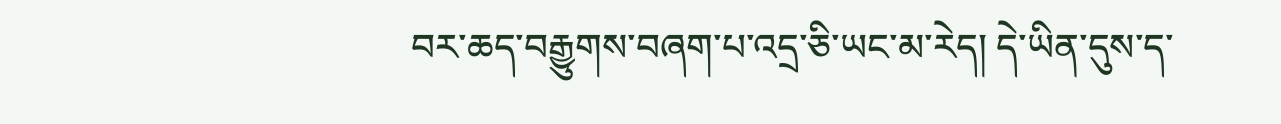བར་ཆད་བརྒྱུགས་བཞག་པ་འདྲ་ཅི་ཡང་མ་རེད། དེ་ཡིན་དུས་ད་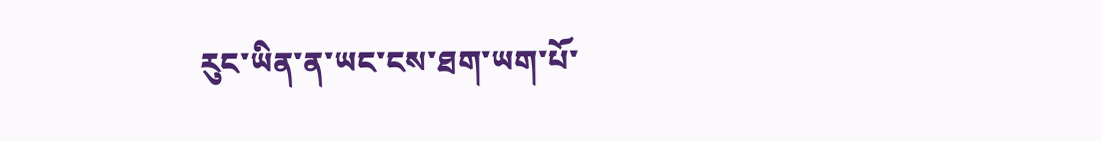རུང་ཡིན་ན་ཡང་ངས་ཐག་ཡག་པོ་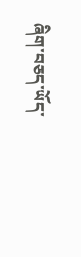ཞིག་བཅད་ཡོད་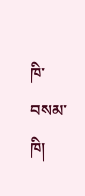ཁི་བསམ་ཁི།